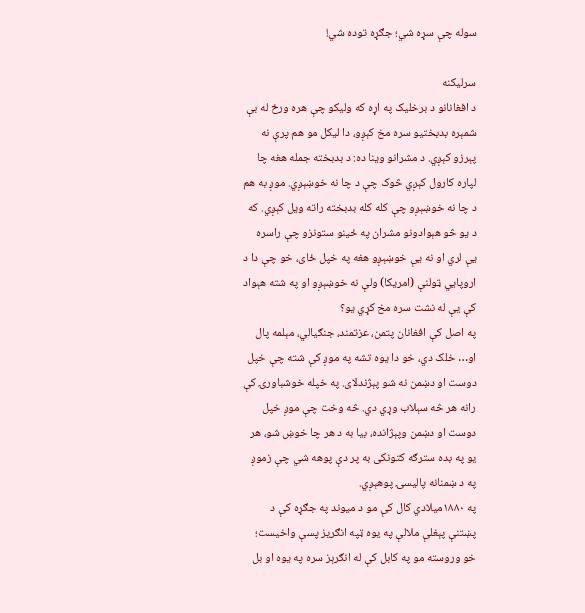سوله چې سړه شي؛ جګړه توده شي!

سرليکنه
د افغانانو د برخليک په اړه که وليکو چې هره ورځ له بې شمېره بدبختيو سره مخ کېږو، دا ليکل مو هم پرې نه پېرزو کېږي. د مشرانو وينا ده: د بدبخته جمله هغه چا لپاره کارول کېږي څوک چې د چا نه خوښېږي. موږ به هم د چا نه خوښېږو چې کله کله بدبخته راته ويل کېږي. که د يو څو هېوادونو مشران په ځینو ستونزو چې راسره یې لري او نه یې خوښېږو هغه په خپل ځای، خو چې دا د اروپايي ټولنې (امريکا) ولې نه خوښېږو او په شته هېواد کې یې له نشت سره مخ کړي يو؟
په اصل کې افغانان پتمن، عزتمند، جنګيالي، مېلمه پال او… خلک دي، خو دا يوه تشه په موږ کې شته چې خپل دوست او دښمن نه شو پېژندلاى. په خپله خوشباورۍ کې رانه هر څه سېلاب وړي دي. څه وخت چې موږ خپل دوست او دښمن وپېژانده، بيا به د هر چا خوښ شو، هر يو په بده سترګه کتونکی به پر دې پوهه شي چې زموږ په د ښمنانه پاليسۍ پوهېږي.
په ١٨٨٠ميلادي کال کې مو د ميوند په جګړه کې د پښتنې پېغلې ملالې په يوه ټپه انګريز پسې واخیست؛ خو وروسته مو په کابل کې له انګرېز سره په يوه او بل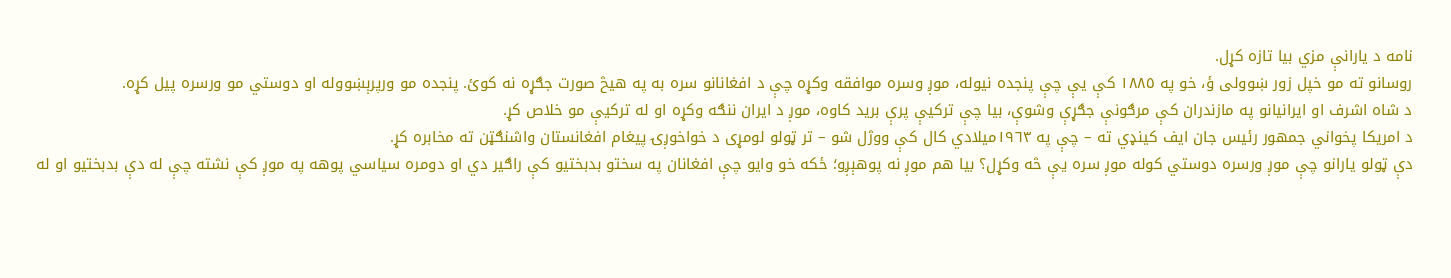نامه د يارانې مزي بيا تازه کړل.
روسانو ته مو خپل زور ښوولى ؤ، خو په ١٨٨٥ کې یې چې پنجده نيوله، موږ وسره موافقه وکړه چې د افغانانو سره به په هيڅ صورت جګړه نه کوئ. پنجده مو ورپرېښووله او دوستي مو ورسره پيل کړه.
د شاه اشرف او ايرانيانو په مازندران کې مرګونې جګړې وشوې، بيا چې ترکیې پرې بريد کاوه، موږ د ايران ننګه وکړه او له ترکيې مو خلاص کړ.
د امريکا پخواني جمهور رئيس جان ايف کينډي ته – چې په ١٩٦٣ميلادي کال کې ووژل شو – تر ټولو لومړی د خواخوږۍ پیغام افغانستان واشنګټن ته مخابره کړ.
دې ټولو يارانو چې موږ ورسره دوستي کوله موږ سره یې څه وکړل؟ بيا هم موږ نه پوهېږو؛ ځکه خو وايو چې افغانان په سختو بدبختيو کې راګير دي او دومره سياسي پوهه په موږ کې نشته چې له دې بدبختيو او له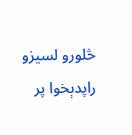څلورو لسيزو راپدېخوا پر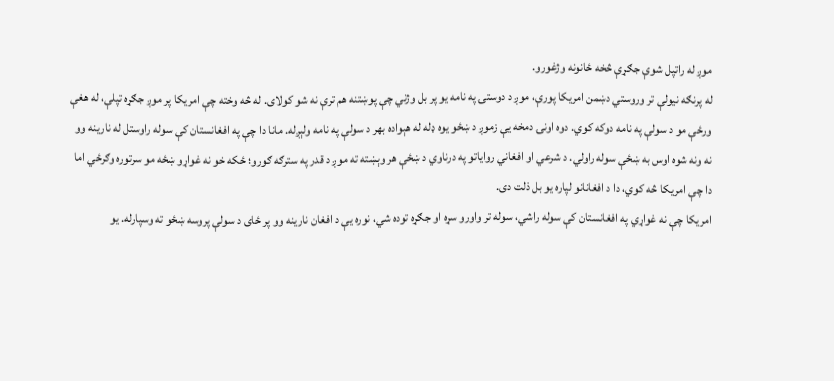موږ له راتپل شوې جګړې څخه ځانونه وژغورو.
له پرنګه نيولې تر وروستي دښمن امریکا پورې، موږ د دوستۍ په نامه يو پر بل وژني چې پوښتنه هم ترې نه شو کولاى. له څه وخته چې امريکا پر موږ جګړه تپلې، له هغې ورځې مو د سولې په نامه دوکه کوي. دوه اونۍ دمخه یې زموږ د ښځو يوه ډله له هېواده بهر د سولې په نامه ولېږله. مانا دا چې په افغانستان کې سوله راوستل له نارينه وو نه ونه شوه اوس به ښځې سوله راولي. د شرعي او افغاني رواياتو په درناوي د ښځې هر وېښته ته موږ د قدر په سترګه ګورو؛ ځکه خو نه غواړو ښځه مو سرتوره وګرځي اما دا چې امريکا څه کوي، دا د افغانانو لپاره يو بل ذلت دى.
امريکا چې نه غواړي په افغانستان کې سوله راشي، سوله تر واورو سړه او جګړه توده شي، نوره یې د افغان نارينه وو پر ځای د سولې پروسه ښځو ته وسپارله. يو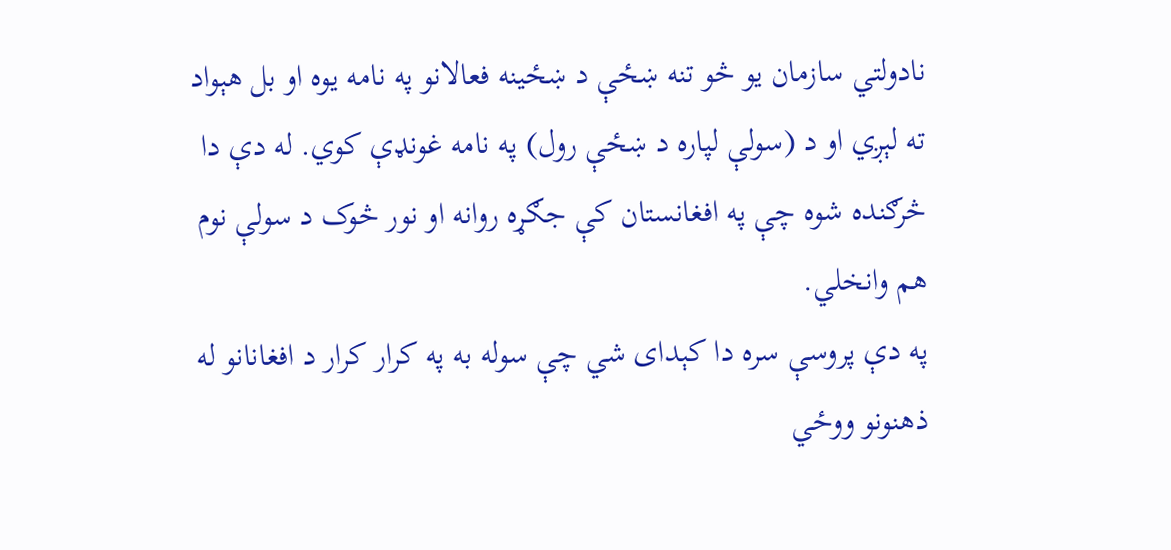نادولتي سازمان يو څو تنه ښځې د ښځينه فعالانو په نامه يوه او بل هېواد ته لېږي او د (سولې لپاره د ښځې رول) په نامه غونډې کوي. له دې دا څرګنده شوه چې په افغانستان کې جګړه روانه او نور څوک د سولې نوم هم وانخلي.
په دې پروسې سره دا کېداى شي چې سوله به په کرار کرار د افغانانو له ذهنونو ووځي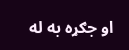او جګړه به له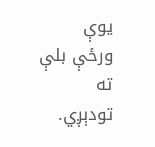يوې ورځې بلې ته تودېږي.